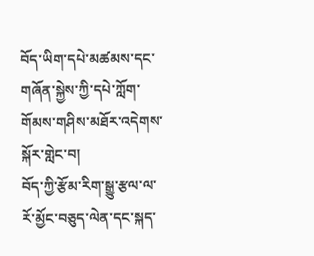བོད་ཡིག་དཔེ་མཚམས་དང་གཞོན་སྐྱེས་ཀྱི་དཔེ་ཀློག་གོམས་གཤིས་མཐོར་འདེགས་སྐོར་གླེང་བ།
བོད་ཀྱི་རྩོམ་རིག་སྒྱུ་རྩལ་ལ་རོ་མྱོང་བཅུད་ལེན་དང་སྐད་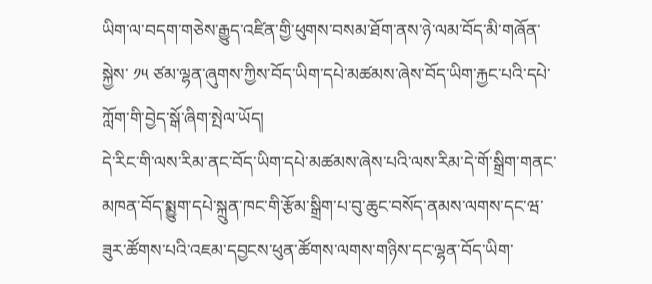ཡིག་ལ་བདག་གཅེས་རྒྱུད་འཛིན་གྱི་ཕུགས་བསམ་ཐོག་ནས་ཉེ་ལམ་བོད་མི་གཞོན་སྐྱེས་ ༡༥ ཙམ་ལྷན་ཞུགས་ཀྱིས་བོད་ཡིག་དཔེ་མཚམས་ཞེས་བོད་ཡིག་རྐྱང་པའི་དཔེ་ཀློག་གི་བྱེད་སྒོ་ཞིག་སྤེལ་ཡོད།
དེ་རིང་གི་ལས་རིམ་ནང་བོད་ཡིག་དཔེ་མཚམས་ཞེས་པའི་ལས་རིམ་དེ་གོ་སྒྲིག་གནང་མཁན་བོད་སྨྱུག་དཔེ་སྐྲུན་ཁང་གི་རྩོམ་སྒྲིག་པ་བུ་ཆུང་བསོད་ནམས་ལགས་དང་ཝ་ཟུར་ཚོགས་པའི་འཇམ་དབྱངས་ཕུན་ཚོགས་ལགས་གཉིས་དང་ལྷན་བོད་ཡིག་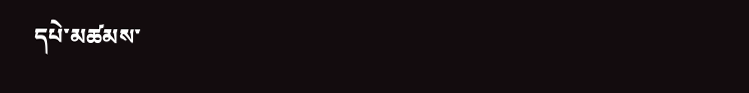དཔེ་མཚམས་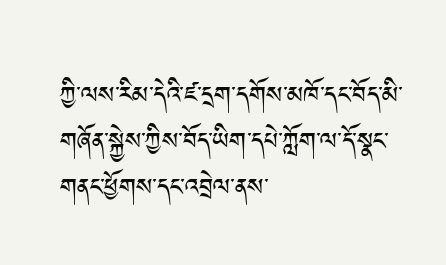ཀྱི་ལས་རིམ་དེའི་ཛ་དྲག་དགོས་མཁོ་དང་བོད་མི་གཞོན་སྐྱེས་ཀྱིས་བོད་ཡིག་དཔེ་ཀློག་ལ་དོ་སྣང་གནང་ཕྱོགས་དང་འབྲེལ་ནས་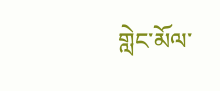གླེང་མོལ་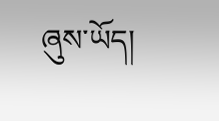ཞུས་ཡོད།